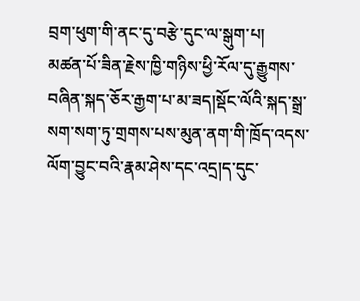བྲག་ཕུག་གི་ནང་དུ་བརྩེ་དུང་ལ་སྒུག་པ།
མཚན་པོ་ཟིན་རྗེས་ཁྱི་གཉིས་ཕྱི་རོལ་དུ་རྒྱུགས་བཞིན་སྐད་ཅོར་རྒྱག་པ་མ་ཟད།སྡོང་ལོའི་སྐད་སྒྲ་སག་སག་ཏུ་གྲགས་པས་མུན་ནག་གི་ཁྲོད་འདས་ལོག་བྱུང་བའི་རྣམ་ཤེས་དང་འདྲ།ད་དུང་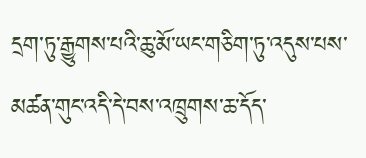དྲག་ཏུ་རྒྱུགས་པའི་ཆུ་མོ་ཡང་གཅིག་ཏུ་འདུས་པས་མཚན་གུང་འདི་དེ་བས་འཁྲུགས་ཆ་དོད་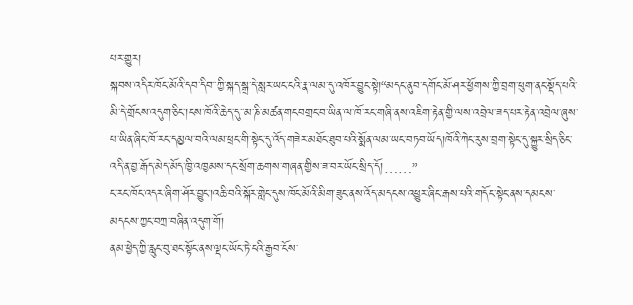པར་གྱུར།
སྐབས་འདིར་ཁོང་མོའི་དབ་དིབ་་ཀྱི་སྐད་སྒྲ་དེ་སླར་ཡང་ངའི་རྣ་ལམ་དུ་འཁོར་བྱུང་སྟེ།“མདང་ནུབ་དགོང་མོ་ཤར་ཕྱོགས་ཀྱི་བྲག་ཕུག་ནང་སྡོད་པའི་མི་དེ་གྲོངས་འདུག་ཅིང་།ངས་ཁོའི་ཆེད་དུ་་མ་ཎི་མཚན་གངབགྲང་བ་ཡིན་ལ་ཁོ་རང་གཞི་ནས་འཇིག་རྟེན་གྱི་ལས་འབྲེལ་ཟད་པར་རྟེན་འབྲེལ་ཞུས་པ་ཡིན་ཞིང་ཁོ་རང་དམྱལ་བའི་ལམ་ཕྲང་གི་སྟེང་དུ་འོད་གཟེར་མཐོང་ཐུབ་པའི་སྨོན་ལམ་ཡང་བཏབ་ཡོད།ཁོའི་ཀེང་རུས་བྲག་སྟེང་དུ་སྐྱུར་སྲིད་ཅིང་འདི་ན་བྱ་རྒོད་མེད་མོད་ཁྱི་འཁྱམས་དང་སྲོག་ཆགས་གཞན་གྱིས་ཟ་བར་ཡོང་སྲིད་དོ།……”
ང་རང་ཁོང་འདར་ཞིག་ཤོར་བྱུང་།འཆི་བའི་སྐོར་གླེང་དུས་ཁོང་མོའི་མིག་ཟུང་ནས་འོད་མདངས་འཕྱུར་ཞིང་རྒས་པའི་གདོང་སྟེང་ནས་དམངས་མདངས་ཀྱང་བཀྲ་བཞིན་འདུག་གོ།
ནམ་ཕྱེད་ཀྱི་རླུང་བུ་ཐང་སྟོང་ནས་ལྡང་ཡོང་ཏེ་ངའི་རྒྱབ་ངོས་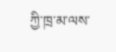ཀྱི་ཁྲ་མ་ལས་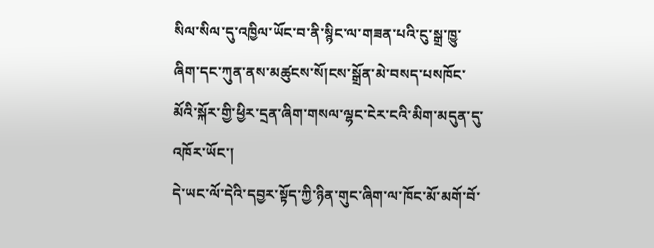སིལ་སིལ་དུ་འཁྱིལ་ཡོང་བ་ནི་སྙིང་ལ་གཟན་པའི་ངུ་སྒྲ་ཁྱུ་ཞིག་དང་ཀུན་ནས་མཚུངས་སོ།ངས་སྒྲོན་མེ་བསད་པསཁོང་མོའི་སྐོར་གྱི་ཕྱིར་དྲན་ཞིག་གསལ་ལྷང་ངེར་ངའི་མིག་མདུན་དུ་འཁོར་ཡོང་།
དེ་ཡང་ལོ་དེའི་དབྱར་སྟོད་ཀྱི་ཉིན་གུང་ཞིག་ལ་ཁོང་མོ་མགོ་བོ་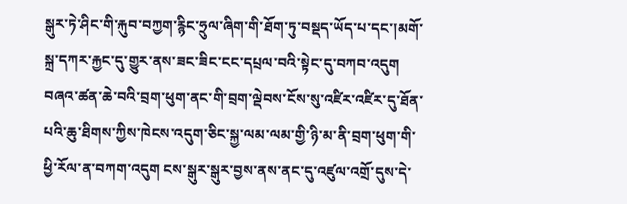སྒུར་ཏེ་ཤིང་གི་རྐུབ་བཀྱག་རྙིང་ཧྲུལ་ཞིག་གི་ཐོག་ཏུ་བསྡད་ཡོད་པ་དང་།མགོ་སྐྲ་དཀར་རྐྱང་དུ་གྱུར་ནས་ཟང་ཟིང་ངང་དཔྲལ་བའི་སྟེང་དུ་བཀབ་འདུག བཞའ་ཚན་ཆེ་བའི་བྲག་ཕུག་ནང་གི་བྲག་ལྡེབས་ངོས་སུ་འཛིར་འཛིར་དུ་ཐོན་པའི་ཆུ་ཐིགས་ཀྱིས་ཁེངས་འདུག་ཅིང་སྐྱ་ལམ་ལམ་གྱི་ཉི་མ་ནི་བྲག་ཕུག་གི་ཕྱི་རོལ་ན་བཀག་འདུག ངས་སྒུར་སྒུར་བྱས་ནས་ནང་དུ་འཛུལ་འགྲོ་དུས་དེ་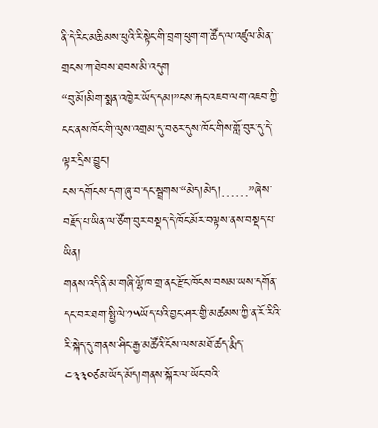ནི་དེ་རིང་མཆིམས་ཕུའི་རི་སྟེང་གི་བྲག་ཕུག་ག་ཚོད་ལ་འཛུལ་མིན་གྲངས་ཀ་ཐེབས་ཐབས་མི་འདུག
“བུ་མོ།མིག་སྨན་འཁྱེར་ཡོད་དམ།”ངས་རྐང་འཇབ་ལག་འཇབ་ཀྱི་ངང་ནས་ཁོང་གི་ལུས་འགྲམ་དུ་བཅར་དུས་ཁོང་གིས་གློ་བུར་དུ་དེ་ལྟར་དྲིས་བྱུང་།
ངས་དགོངས་དག་ཞུ་བ་དང་སྦྲགས་“མེད།མེད།……”ཞེས་བརྗོད་པ་ཡིན་ལ་ཙོག་བུར་བསྡད་དེ་ཁོང་མོར་བལྟས་ནས་བསྡད་པ་ཡིན།
གནས་འདི་ནི་མ་གཞི་ལྷོ་ཁ་གྲ་ནང་རྫོང་ཁོངས་བསམ་ཡས་དགོན་དང་བར་ཐག་སྤྱི་ལེ་༡༥ཡོད་པའི་བྱང་ཤར་གྱི་མཚམས་ཀྱི་ན་རོ་རིའི་རི་སྐེད་དུ་གནས་ཤིང་རྒྱ་མཚོའི་ངོས་ལས་མཐོ་ཚད་རྨིད་༤༣༣༠ཙམ་ཡོད་མོད།གནས་སྐོར་ལ་ཡོང་བའི་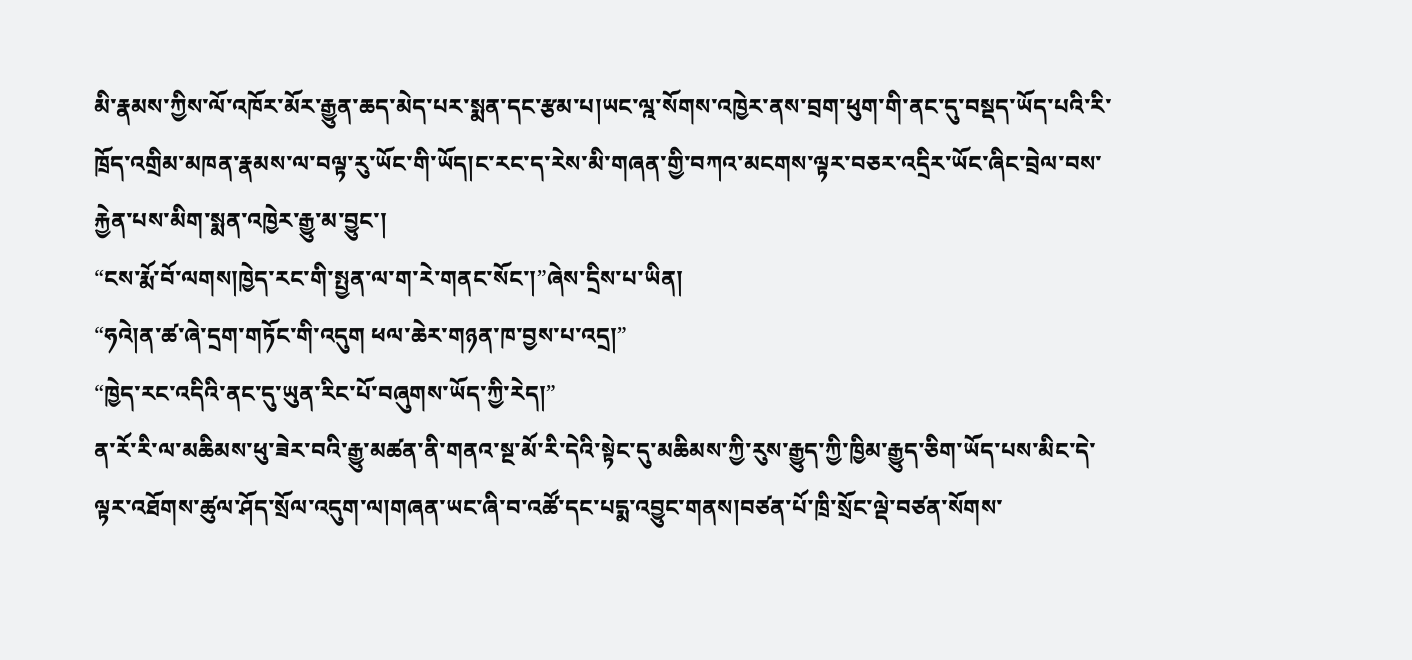མི་རྣམས་ཀྱིས་ལོ་འཁོར་མོར་རྒྱུན་ཆད་མེད་པར་སྨན་དང་རྩམ་པ།ཡང་ལྰ་སོགས་འཁྱེར་ནས་བྲག་ཕུག་གི་ནང་དུ་བསྡད་ཡོད་པའི་རི་ཁྲོད་འགྲིམ་མཁན་རྣམས་ལ་བལྟ་རུ་ཡོང་གི་ཡོད།ང་རང་ད་རེས་མི་གཞན་གྱི་བཀའ་མངགས་ལྟར་བཅར་འདྲིར་ཡོང་ཞིང་བྲེལ་བས་རྐྱེན་པས་མིག་སྨན་འཁྱེར་རྒྱུ་མ་བྱུང་།
“ངས་རྨོ་བོ་ལགས།ཁྱེད་རང་གི་སྤྱན་ལ་ག་རེ་གནང་སོང་།”ཞེས་དྲིས་པ་ཡིན།
“ཧའེ།ན་ཚ་ཞེ་དྲག་གཏོང་གི་འདུག ཕལ་ཆེར་གཉན་ཁ་བྱས་པ་འདྲ།”
“ཁྱེད་རང་འདིའི་ནང་དུ་ཡུན་རིང་པོ་བཞུགས་ཡོད་ཀྱི་རེད།”
ན་རོ་རི་ལ་མཆིམས་ཕུ་ཟེར་བའི་རྒྱུ་མཚན་ནི་གནའ་སྔ་མོ་རི་དེའི་སྟེང་དུ་མཆིམས་ཀྱི་རུས་རྒྱུད་ཀྱི་ཁྱིམ་རྒྱུད་ཅིག་ཡོད་པས་མིང་དེ་ལྟར་འཐོགས་ཚུལ་ཤོད་སྲོལ་འདུག་ལ།གཞན་ཡང་ཞི་བ་འཚོ་དང་པདྨ་འབྱུང་གནས།བཙན་པོ་ཁྲི་སྲོང་ལྡེ་བཙན་སོགས་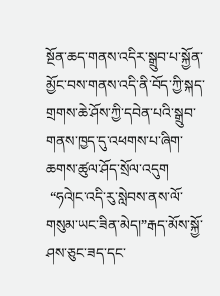སྔོན་ཆད་གནས་འདིར་སྒྲུབ་པ་སྐྱོན་མྱོང་བས་གནས་འདི་ནི་བོད་ཀྱི་སྐད་གྲགས་ཆེ་ཤོས་ཀྱི་དབེན་པའི་སྒྲུབ་གནས་ཁྱད་དུ་འཕགས་པ་ཞིག་ཆགས་ཚུལ་ཤོད་སྲོལ་འདུག
 “ཧའེ།ང་འདི་རུ་སླེབས་ནས་ལོ་གསུམ་ཡང་ཟིན་མེད།”རྒད་མོས་སྐྱོ་ཤས་ཅུང་ཟད་དང་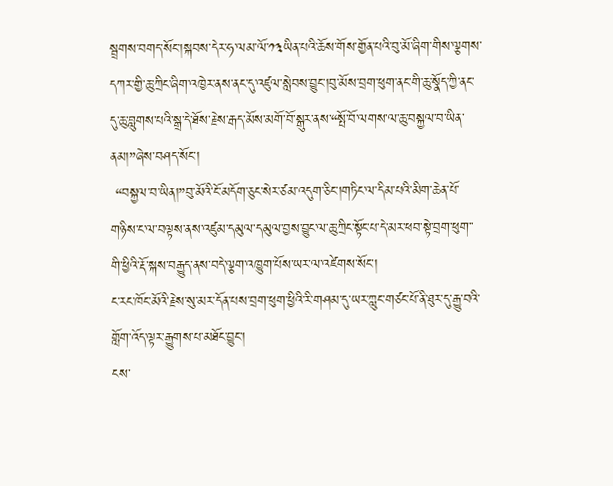སྦྲགས་བགད་སོང་།སྐབས་དེར་ཧ་ལམ་ལོ་༡༣ཡིན་པའི་ཆོས་གོས་གྱོན་པའི་བུ་མོ་ཞིག་གིས་ལྕགས་དཀར་གྱི་ཆུ་ཀྲིང་ཞིག་འཁྱེར་ནས་ནང་དུ་འཛུལ་སླེབས་བྱུང་།བུ་མོས་བྲག་ཕུག་ནང་གི་ཆུ་སྣོད་ཀྱི་ནང་དུ་ཆུ་བླུགས་པའི་སྒྲ་དེ་ཐོས་རྗེས་རྒད་མོས་མགོ་བོ་སྒུར་ནས་“སྤོ་བོ་ལགས་ལ་ཆུ་བསྐྱལ་བ་ཡིན་ནམ།”ཞེས་བཤད་སོང་།
 “བསྐྱལ་བ་ཡིན།”བུ་མོའི་ངོ་མདོག་ཅུང་སེར་ཙམ་འདུག་ཅིང་།གཏིང་ལ་དིམ་པའི་མིག་ཆེན་པོ་གཉིས་ང་ལ་བལྟས་ནས་འཛུམ་དམུལ་དམུལ་བྱས་བྱུང་ལ་ཆུ་ཀྲིང་སྟོང་པ་དེ་མར་ཕབ་སྟེ་བྲག་ཕུག་་གི་ཕྱིའི་རྡོ་སྐས་བརྒྱུད་ནས་བདེ་ལྕག་འཁྱུག་པོས་ཡར་ལ་འཛེགས་སོང་།
ང་རང་ཁོང་མོའི་རྗེས་སུ་མར་དོན་པས་བྲག་ཕུག་ཕྱིའི་རི་གཤམ་དུ་ཡར་ཀླུང་གཙང་པོ་ནི་ཐུར་དུ་རྒྱུ་བའི་གློག་འོད་ལྟར་རྒྱུགས་པ་མཐོང་བྱུང་།
ངས་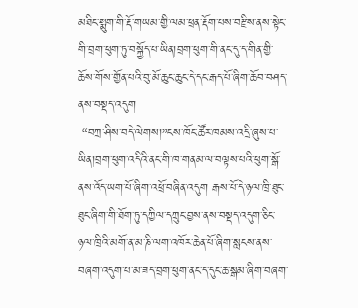མཐིང་སྨུག་གི་རྡོ་གཡམ་གྱི་ལམ་ཕྲན་རྡོག་པས་བརྫིས་ནས་སྟེང་གི་བྲག་ཕུག་ཏུ་བསྐྱོད་པ་ཡིན།བྲག་ཕུག་གི་ནང་དུ་ད་གིན་གྱི་ཆོས་གོས་གྱོན་པའི་བུ་མོ་ཆུང་ཆུང་དེ་དང་རྒད་པོ་ཞིག་ཆོབ་བཤད་ནས་བསྡད་འདུག
 “བཀྲ་ཤིས་བདེ་ལེགས།”ངས་ཁོང་ཚོར་ཁམས་འདྲི་ཞུས་པ་ཡིན།བྲག་ཕུག་འདིའི་ནང་གི་ཁ་གནམ་ལ་བལྟས་པའི་ཕུག་སྒོ་ནས་འོད་ཡག་པོ་ཞིག་འཕྲོ་བཞིན་འདུག རྒས་པོ་དེ་ཉལ་ཁྲི་ཐུང་ཐུང་ཞིག་གི་ཐོག་ཏུ་དཀྱིལ་དཀྲུང་བྱས་ནས་བསྡད་འདུག་ཅིང་ཉལ་ཁྲིའི་མགོ་ན་མ་ཎི་ལག་འཁོར་ཆེན་པོ་ཞིག་སླངས་ནས་བཞག་འདུག་པ་མ་ཟད་བྲག་ཕུག་ནང་ད་དུང་ཆ་སྒམ་ཞིག་བཞག་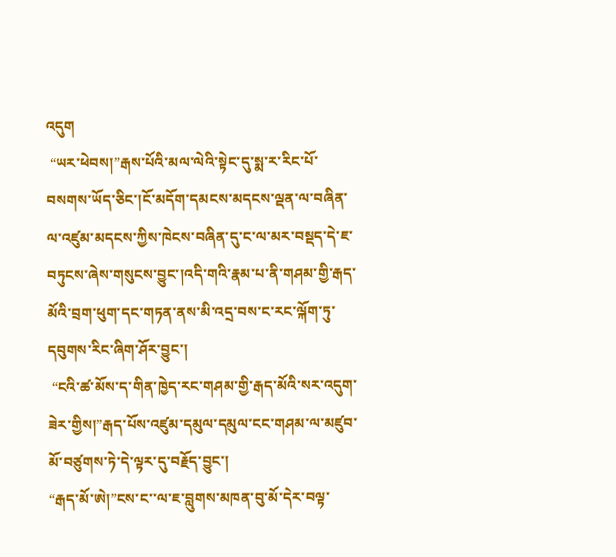འདུག
 “ཡར་ཕེབས།”རྒས་པོའི་མལ་ལེའི་སྟེང་དུ་སྨ་ར་རིང་པོ་བསགས་ཡོད་ཅིང་།ངོ་མདོག་དམངས་མདངས་ལྡན་ལ་བཞིན་ལ་འཛུམ་མདངས་ཀྱིས་ཁེངས་བཞིན་དུ་ང་ལ་མར་བསྡད་དེ་ཇ་བཏུངས་ཞེས་གསུངས་བྱུང་།འདི་གའི་རྣམ་པ་ནི་གཤམ་གྱི་རྒད་མོའི་བྲག་ཕུག་དང་གཏན་ནས་མི་འདྲ་བས་ང་རང་ལྐོག་ཏུ་དབུགས་རིང་ཞིག་ཤོར་བྱུང་།
 “ངའི་ཚ་མོས་ད་གིན་ཁྱེད་རང་གཤམ་གྱི་རྒད་མོའི་སར་འདུག་ཟེར་གྱིས།”རྒད་པོས་འཛུམ་དམུལ་དམུལ་ངང་གཤམ་ལ་མཛུབ་མོ་བཙུགས་ཏེ་དེ་ལྟར་དུ་བརྗོད་བྱུང་།
“རྒད་མོ་ཨེ།”ངས་ང་་ལ་ཇ་བླུགས་མཁན་བུ་མོ་དེར་བལྟ་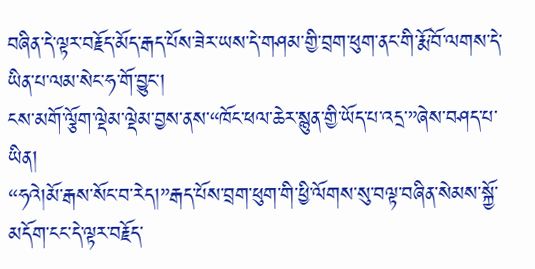བཞིན་དེ་ལྟར་བརྗོད་མོད་རྒད་པོས་ཟེར་ཡས་དེ་གཤམ་གྱི་བྲག་ཕུག་ནང་གི་རྨོ་བོ་ལགས་དེ་ཡིན་པ་ལམ་སེང་ཧ་གོ་བྱུང་།
ངས་མགོ་ལྕོག་ལྡེམ་ལྡེམ་བྱས་ནས་“ཁོང་ཕལ་ཆེར་སྙུན་གྱི་ཡོད་པ་འདྲ་”ཞེས་བཤད་པ་ཡིན།
“ཧའེ།མོ་རྒས་སོང་བ་རེད།”རྒད་པོས་བྲག་ཕུག་གི་ཕྱི་ལོགས་སུ་བལྟ་བཞིན་སེམས་སྐྱོ་མདོག་ངང་དེ་ལྟར་བརྗོད་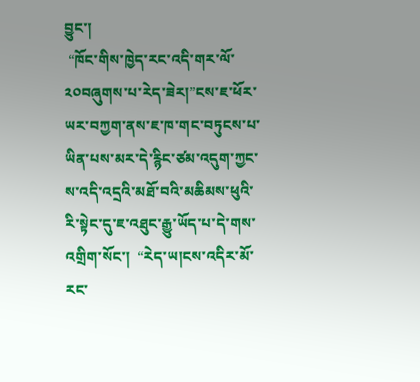བྱུང་།
 “ཁོང་གིས་ཁྱེད་རང་འདི་གར་ལོ་༢༠བཞུགས་པ་རེད་ཟེར།”ངས་ཇ་ཕོར་ཡར་བཀྱག་ནས་ཇ་ཁ་གང་བཏུངས་པ་ཡིན་པས་མར་དེ་རྙིང་ཙམ་འདུག་ཀྱང་ས་འདི་འདྲའི་མཐོ་བའི་མཆིམས་ཕུའི་རི་སྟེང་དུ་ཇ་འཐུང་རྒྱུ་ཡོད་པ་དེ་གས་འགྲིག་སོང་།  “རེད་ཡ།ངས་འདིར་མོ་རང་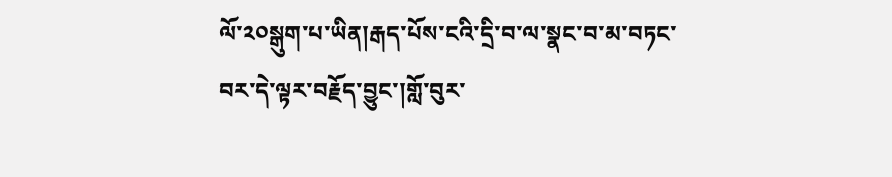ལོ་༢༠སྒུག་པ་ཡིན།རྒད་པོས་ངའི་དྲི་བ་ལ་སྣང་བ་མ་བཏང་བར་དེ་ལྟར་བརྗོད་བྱུང་།གློ་བུར་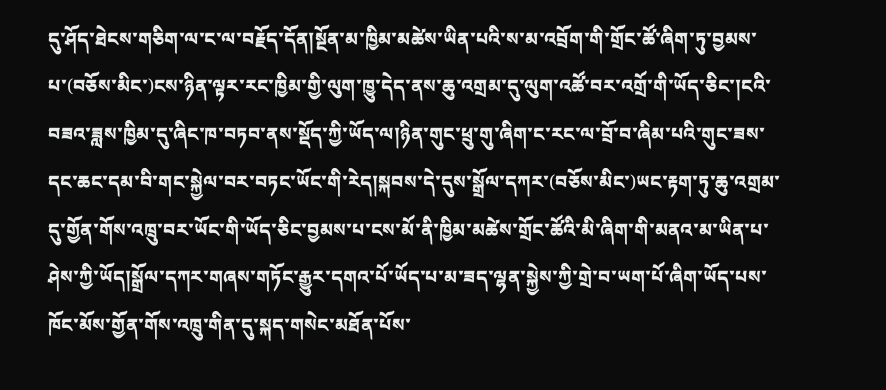དུ་ཤོད་ཐེངས་གཅིག་ལ་ང་ལ་བརྗོད་དོན།སྔོན་མ་ཁྱིམ་མཚེས་ཡིན་པའི་ས་མ་འབྲོག་གི་གྲོང་ཚོ་ཞིག་ཏུ་བྱམས་པ་(བཅོས་མིང་)ངས་ཉིན་ལྟར་རང་ཁྱིམ་གྱི་ལུག་ཁྱུ་དེད་ནས་ཆུ་འགྲམ་དུ་ལུག་འཚོ་བར་འགྲོ་གི་ཡོད་ཅིང་།ངའི་བཟའ་ཟླས་ཁྱིམ་དུ་ཞིང་ཁ་བཏབ་ནས་སྡོད་ཀྱི་ཡོད་ལ།ཉིན་གུང་ཕྲུ་གུ་ཞིག་ང་རང་ལ་བྲོ་བ་ཞིམ་པའི་གུང་ཟས་དང་ཆང་དམ་བི་གང་སྐྱེལ་བར་བཏང་ཡོང་གི་རེད།སྐབས་དེ་དུས་སྒྲོལ་དཀར་(བཅོས་མིང་)ཡང་རྟག་ཏུ་ཆུ་འགྲམ་དུ་གྱོན་གོས་འཁྲུ་བར་ཡོང་གི་ཡོད་ཅིང་བྱམས་པ་ངས་མོ་ནི་ཁྱིམ་མཚེས་གྲོང་ཚོའི་མི་ཞིག་གི་མནའ་མ་ཡིན་པ་ཤེས་ཀྱི་ཡོད།སྒྲོལ་དཀར་གཞས་གཏོང་རྒྱུར་དགའ་པོ་ཡོད་པ་མ་ཟད་ལྷན་སྐྱེས་ཀྱི་གྲེ་བ་ཡག་པོ་ཞིག་ཡོད་པས་ཁོང་མོས་གྱོན་གོས་འཁྲུ་གིན་དུ་སྐད་གསེང་མཐོན་པོས་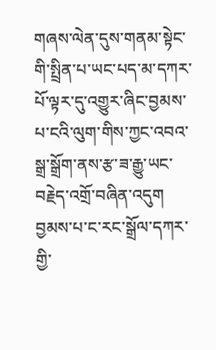གཞས་ལེན་དུས་གནམ་སྟེང་གི་སྤྲིན་པ་ཡང་པད་མ་དཀར་པོ་ལྟར་དུ་འགྱུར་ཞིང་བྱམས་པ་ངའི་ལུག་གིས་ཀྱང་འབའ་སྒྲ་སྒྲོག་ནས་རྩ་ཟ་རྒྱུ་ཡང་བརྗེད་འགྲོ་བཞིན་འདུག བྱམས་པ་ང་རང་སྒྲོལ་དཀར་གྱི་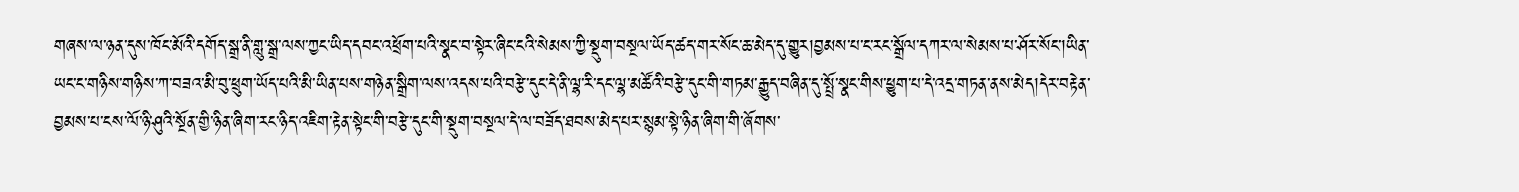གཞས་ལ་ཉན་དུས་ཁོང་མོའི་དགོད་སྒྲ་ནི་གླུ་སྒྲ་ལས་ཀྱང་ཡིད་དབང་འཕྲོག་པའི་སྣང་བ་སྟེར་ཞིང་ངའི་སེམས་ཀྱི་སྡུག་བསྔལ་ཡོད་ཚད་གར་སོང་ཆ་མེད་དུ་གྱུར།བྱམས་པ་ང་རང་སྒྲོལ་དཀར་ལ་སེམས་པ་ཤོར་སོང་།ཡིན་ཡང་ང་གཉིས་གཉིས་ཀ་བཟའ་མི་བུ་ཕྲུག་ཡོད་པའི་མི་ཡིན་པས་གཉེན་སྒྲིག་ལས་འདས་པའི་བརྩེ་དུང་དེ་ནི་ལྷ་རི་དང་ལྷ་མཚོའི་བརྩེ་དུང་གི་གཏམ་རྒྱུད་བཞིན་དུ་སྤྲོ་སྣང་གིས་ཕྱུག་པ་དེ་འདྲ་གཏན་ནས་མེད།དེར་བརྟེན་བྱམས་པ་ངས་ལོ་ཉི་ཤུའི་སྔོན་གྱི་ཉིན་ཞིག་རང་ཉིད་འཇིག་རྟེན་སྟེང་གི་བརྩེ་དུང་གི་སྡུག་བསྔལ་དེ་ལ་བཟོད་ཐབས་མེད་པར་སྙམ་སྟེ་ཉིན་ཞིག་གི་ཞོགས་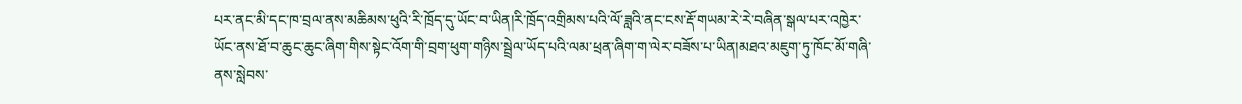པར་ནང་མི་དང་ཁ་བྲལ་ནས་མཆིམས་ཕུའི་རི་ཁྲོད་དུ་ཡོང་བ་ཡིན།རི་ཁྲོད་འགྲིམས་པའི་ལོ་ཟླའི་ནང་ངས་རྡོ་གཡམ་རེ་རེ་བཞིན་སྒལ་པར་འཁྱེར་ཡོང་ནས་ཐོ་བ་ཆུང་ཆུང་ཞིག་གིས་སྟེང་འོག་གི་བྲག་ཕུག་གཉིས་སྦྲེལ་ཡོད་པའི་ལམ་ཕྲན་ཞིག་ག་ལེར་བཟོས་པ་ཡིན།མཐའ་མཇུག་ཏུ་ཁོང་མོ་གཞི་ནས་སླེབས་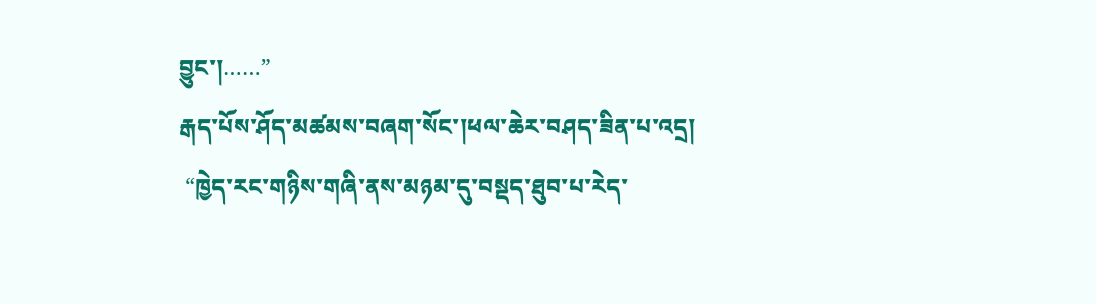བྱུང་།……”
རྒད་པོས་ཤོད་མཚམས་བཞག་སོང་།ཕལ་ཆེར་བཤད་ཟིན་པ་འདྲ།
 “ཁྱེད་རང་གཉིས་གཞི་ནས་མཉམ་དུ་བསྡད་ཐུབ་པ་རེད་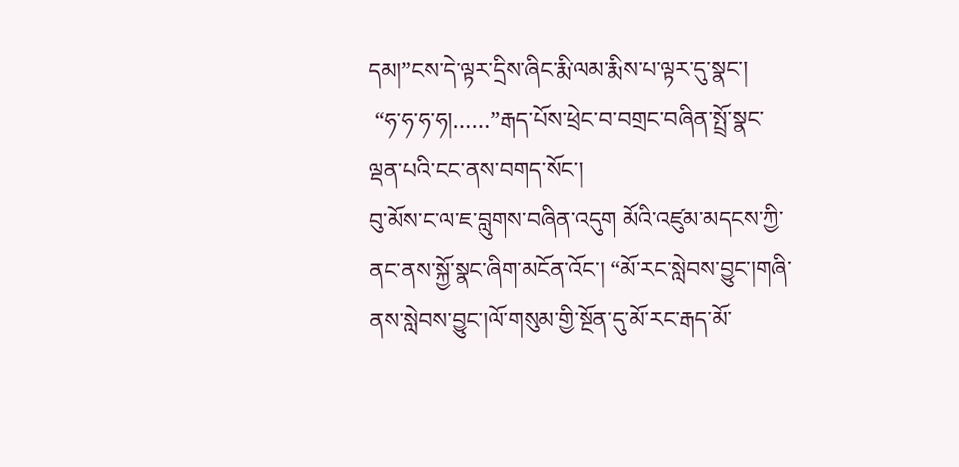དམ།”ངས་དེ་ལྟར་དྲིས་ཞིང་རྨི་ལམ་རྨིས་པ་ལྟར་དུ་སྣང་།
 “ཧ་ཧ་ཧ་ཧ།……”རྒད་པོས་ཕྲེང་བ་བགྲང་བཞིན་སྤྲོ་སྣང་ལྡན་པའི་ངང་ནས་བགད་སོང་།
བུ་མོས་ང་ལ་ཇ་བླུགས་བཞིན་འདུག མོའི་འཛུམ་མདངས་ཀྱི་ནང་ནས་སྐྱོ་སྣང་ཞིག་མངོན་འོང་། “མོ་རང་སླེབས་བྱུང་།གཞི་ནས་སླེབས་བྱུང་།ལོ་གསུམ་གྱི་སྔོན་དུ་མོ་རང་རྒད་མོ་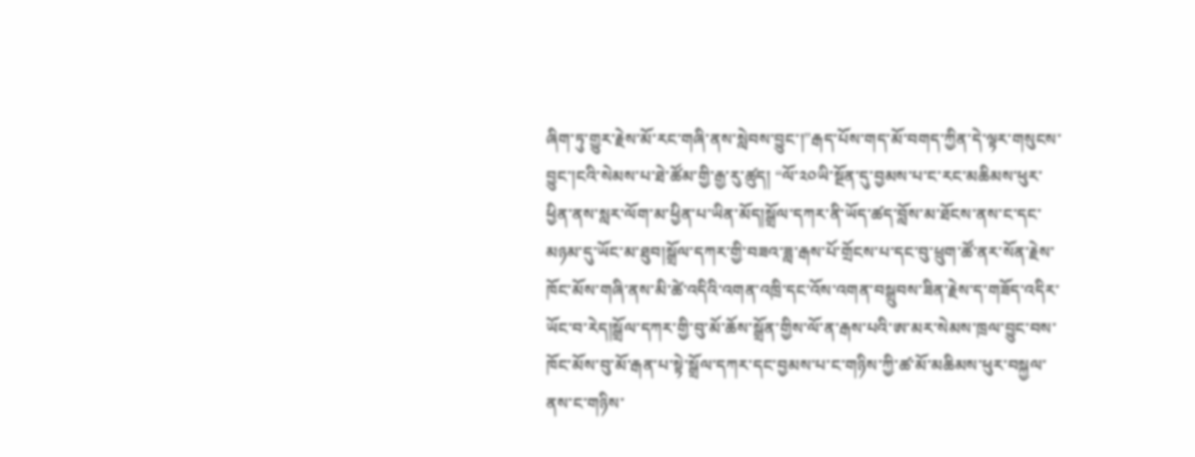ཞིག་ཏུ་གྱུར་རྗེས་མོ་རང་གཞི་ནས་སླེབས་བྱུང་།”རྒད་པོས་གད་མོ་བགད་ཀྱིན་དེ་ལྟར་གསུངས་བྱུང་།ངའི་སེམས་པ་ཐེ་ཚོམ་གྱི་རྒྱ་རུ་ཚུད། “ལོ་༢༠ཡི་སྔོན་དུ་བྱམས་པ་ང་རང་མཆིམས་ཕུར་ཕྱིན་ནས་སླར་ལོག་མ་ཕྱིན་པ་ཡིན་མོད།སྒྲོལ་དཀར་ནི་ཡོད་ཚད་བློས་མ་ཐོངས་ནས་ང་དང་མཉམ་དུ་ཡོང་མ་ཐུབ།སྒྲོལ་དཀར་གྱི་བཟའ་ཟླ་རྒས་པོ་གྲོངས་པ་དང་བུ་ཕྲུག་ཚོ་ནར་སོན་རྗེས་ཁོང་མོས་གཞི་ནས་མི་ཚེ་འདིའི་འགན་འཁྲི་དང་འོས་འགན་བསྒྲུབས་ཟིན་རྗེས་ད་གཟོད་འདིར་ཡོང་བ་རེད།སྒྲོལ་དཀར་གྱི་བུ་མོ་ཆོས་སྒྲོན་གྱིས་ལོ་ན་རྒས་པའི་ཨ་མར་སེམས་ཁྲལ་བྱུང་བས་ཁོང་མོས་བུ་མོ་རྒན་པ་སྟེ་སྒྲོལ་དཀར་དང་བྱམས་པ་ང་གཉིས་ཀྱི་ཚ་མོ་མཆིམས་ཕུར་བསྐྱལ་ནས་ང་གཉིས་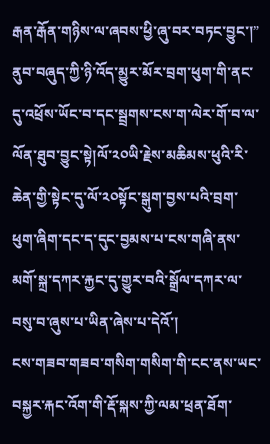རྒན་རྒོན་གཉིས་ལ་ཞབས་ཕྱི་ཞུ་བར་བཏང་བྱུང་།”
ནུབ་བཞུད་ཀྱི་ཉི་འོད་མྱུར་མོར་བྲག་ཕུག་གི་ནང་དུ་འཕྲོས་ཡོང་བ་དང་སྦྲགས་ངས་ག་ལེར་གོ་བ་ལ་ལོན་ཐུབ་བྱུང་སྟེ།ལོ་༢༠ཡི་རྗེས་མཆིམས་ཕུའི་རི་ཆེན་གྱི་སྟེང་དུ་ལོ་༢༠སྟོང་སྒུག་བྱས་པའི་བྲག་ཕུག་ཞིག་དང་ད་དུང་བྱམས་པ་ངས་གཞི་ནས་མགོ་སྐྲ་དཀར་རྐྱང་དུ་གྱུར་བའི་སྒྲོལ་དཀར་ལ་བསུ་བ་ཞུས་པ་ཡིན་ཞེས་པ་དེའོ་།
ངས་གཟབ་གཟབ་གསིག་གསིག་གི་ངང་ནས་ཡང་བསྐྱར་རྐང་འོག་གི་རྡོ་སྐས་ཀྱི་ལམ་ཕྲན་ཐོག་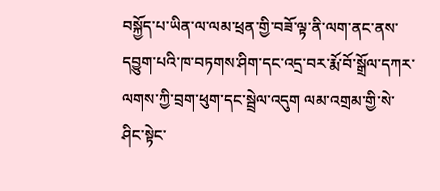བསྐྱོད་པ་ཡིན་ལ་ལམ་ཕྲན་གྱི་བཟོ་ལྟ་ནི་ལག་ནང་ནས་དབྱུག་པའི་ཁ་བཏགས་ཤིག་དང་འདྲ་བར་རྨོ་བོ་སྒྲོལ་དཀར་ལགས་ཀྱི་བྲག་ཕུག་དང་སྦྲེལ་འདུག ལམ་འགྲམ་གྱི་སེ་ཤིང་སྟེང་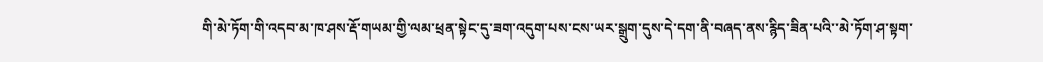གི་མེ་ཏོག་གི་འདབ་མ་ཁ་ཤས་རྡོ་གཡམ་གྱི་ལམ་ཕྲན་སྟེང་དུ་ཟག་འདུག་པས་ངས་ཡར་སྒྲུག་དུས་དེ་དག་ནི་བཞད་ནས་རྙིད་ཟིན་པའི་་མེ་ཏོག་ཤ་སྟག་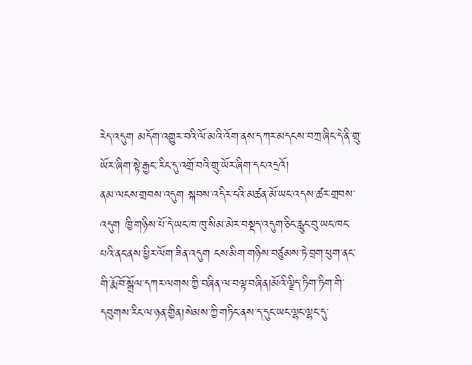རེད་འདུག མདོག་འགྱུར་བའི་ལོ་མའི་འོག་ནས་དཀར་མདངས་བཀྲ་ཞིང་དེ་ནི་གྲུ་ཡོར་ཞིག་སྟེ་རྒྱང་་རིང་དུ་འགྲོ་བའི་གྲུ་ཡོར་ཞིག་དང་འདྲའོ།
ནམ་ལངས་གྲབས་འདུག སྐབས་འདིར་ངའི་མཚན་མོ་ཡང་འདས་ཚར་གྲབས་འདུག ཁྱི་གཉིས་པོ་དེ་ཡང་ཁ་ཁུ་སིམ་མེར་བསྡད་འདུག་ཅིང་རླུང་བུ་ཡང་ཁང་པའི་ནང་ནས་ཕྱིར་ལོག་ཟིན་འདུག ངས་མིག་གཉིས་བཙུམས་ཏེ་བྲག་ཕུག་ནང་གི་རྨོ་བོ་སྒྲོལ་དཀར་ལགས་ཀྱི་བཞིན་ལ་བལྟ་བཞིན།མོའི་ལྗིད་ཏིག་ཏིག་གི་དབུགས་རིང་ལ་ཉན་གྱིན།སེམས་ཀྱི་གཏིང་ནས་ད་དུང་ཡང་ལྷང་ལྷང་དུ་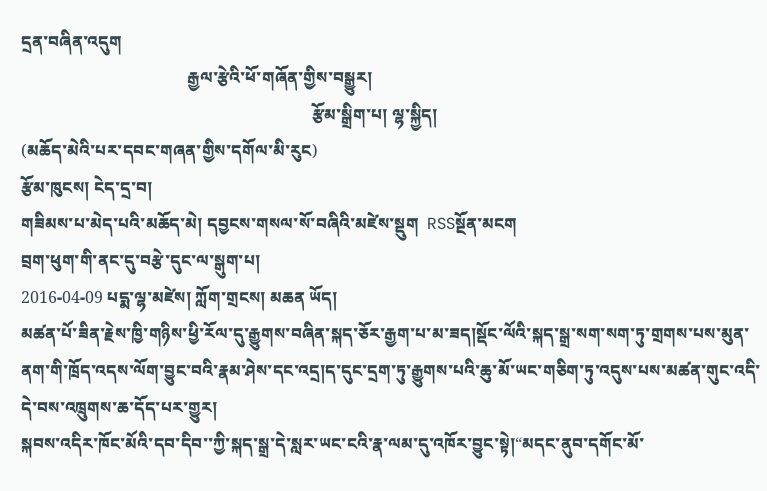དྲན་བཞིན་འདུག
                                        རྒྱལ་རྩེའི་ཕོ་གཞོན་གྱིས་བསྒྱུར།
                                                                      རྩོམ་སྒྲིག་པ། ལྷ་སྐྱིད།
(མཆོད་མེའི་པར་དབང་གཞན་གྱིས་དགོལ་མི་རུང)
རྩོམ་ཁུངས། ངེད་དྲ་བ།
གཟིམས་པ་མེད་པའི་མཆོད་མེ། དབྱངས་གསལ་སོ་བཞིའི་མཛེས་སྡུག  RSSསྔོན་མངག
བྲག་ཕུག་གི་ནང་དུ་བརྩེ་དུང་ལ་སྒུག་པ།
2016-04-09 པདྨ་ལྷ་མཛེས། ཀློག་གྲངས། མཆན ཡོད།
མཚན་པོ་ཟིན་རྗེས་ཁྱི་གཉིས་ཕྱི་རོལ་དུ་རྒྱུགས་བཞིན་སྐད་ཅོར་རྒྱག་པ་མ་ཟད།སྡོང་ལོའི་སྐད་སྒྲ་སག་སག་ཏུ་གྲགས་པས་མུན་ནག་གི་ཁྲོད་འདས་ལོག་བྱུང་བའི་རྣམ་ཤེས་དང་འདྲ།ད་དུང་དྲག་ཏུ་རྒྱུགས་པའི་ཆུ་མོ་ཡང་གཅིག་ཏུ་འདུས་པས་མཚན་གུང་འདི་དེ་བས་འཁྲུགས་ཆ་དོད་པར་གྱུར།
སྐབས་འདིར་ཁོང་མོའི་དབ་དིབ་་ཀྱི་སྐད་སྒྲ་དེ་སླར་ཡང་ངའི་རྣ་ལམ་དུ་འཁོར་བྱུང་སྟེ།“མདང་ནུབ་དགོང་མོ་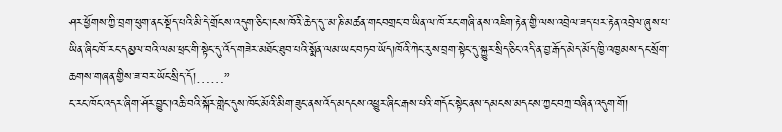ཤར་ཕྱོགས་ཀྱི་བྲག་ཕུག་ནང་སྡོད་པའི་མི་དེ་གྲོངས་འདུག་ཅིང་།ངས་ཁོའི་ཆེད་དུ་་མ་ཎི་མཚན་གངབགྲང་བ་ཡིན་ལ་ཁོ་རང་གཞི་ནས་འཇིག་རྟེན་གྱི་ལས་འབྲེལ་ཟད་པར་རྟེན་འབྲེལ་ཞུས་པ་ཡིན་ཞིང་ཁོ་རང་དམྱལ་བའི་ལམ་ཕྲང་གི་སྟེང་དུ་འོད་གཟེར་མཐོང་ཐུབ་པའི་སྨོན་ལམ་ཡང་བཏབ་ཡོད།ཁོའི་ཀེང་རུས་བྲག་སྟེང་དུ་སྐྱུར་སྲིད་ཅིང་འདི་ན་བྱ་རྒོད་མེད་མོད་ཁྱི་འཁྱམས་དང་སྲོག་ཆགས་གཞན་གྱིས་ཟ་བར་ཡོང་སྲིད་དོ།……”
ང་རང་ཁོང་འདར་ཞིག་ཤོར་བྱུང་།འཆི་བའི་སྐོར་གླེང་དུས་ཁོང་མོའི་མིག་ཟུང་ནས་འོད་མདངས་འཕྱུར་ཞིང་རྒས་པའི་གདོང་སྟེང་ནས་དམངས་མདངས་ཀྱང་བཀྲ་བཞིན་འདུག་གོ།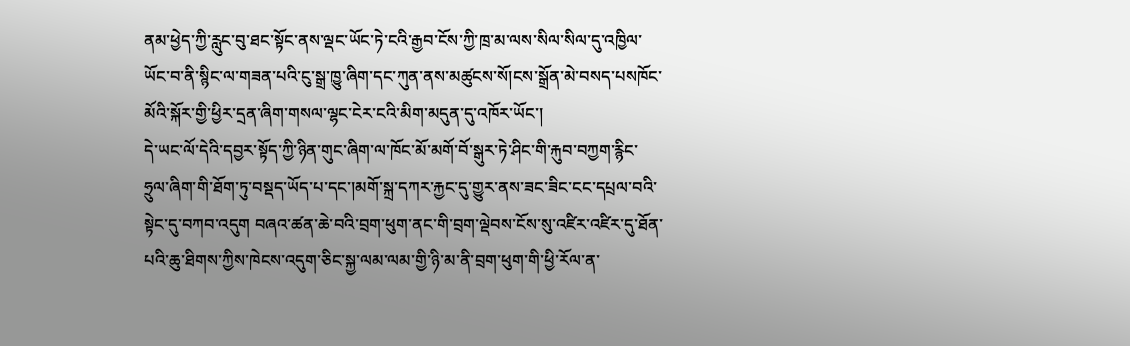ནམ་ཕྱེད་ཀྱི་རླུང་བུ་ཐང་སྟོང་ནས་ལྡང་ཡོང་ཏེ་ངའི་རྒྱབ་ངོས་ཀྱི་ཁྲ་མ་ལས་སིལ་སིལ་དུ་འཁྱིལ་ཡོང་བ་ནི་སྙིང་ལ་གཟན་པའི་ངུ་སྒྲ་ཁྱུ་ཞིག་དང་ཀུན་ནས་མཚུངས་སོ།ངས་སྒྲོན་མེ་བསད་པསཁོང་མོའི་སྐོར་གྱི་ཕྱིར་དྲན་ཞིག་གསལ་ལྷང་ངེར་ངའི་མིག་མདུན་དུ་འཁོར་ཡོང་།
དེ་ཡང་ལོ་དེའི་དབྱར་སྟོད་ཀྱི་ཉིན་གུང་ཞིག་ལ་ཁོང་མོ་མགོ་བོ་སྒུར་ཏེ་ཤིང་གི་རྐུབ་བཀྱག་རྙིང་ཧྲུལ་ཞིག་གི་ཐོག་ཏུ་བསྡད་ཡོད་པ་དང་།མགོ་སྐྲ་དཀར་རྐྱང་དུ་གྱུར་ནས་ཟང་ཟིང་ངང་དཔྲལ་བའི་སྟེང་དུ་བཀབ་འདུག བཞའ་ཚན་ཆེ་བའི་བྲག་ཕུག་ནང་གི་བྲག་ལྡེབས་ངོས་སུ་འཛིར་འཛིར་དུ་ཐོན་པའི་ཆུ་ཐིགས་ཀྱིས་ཁེངས་འདུག་ཅིང་སྐྱ་ལམ་ལམ་གྱི་ཉི་མ་ནི་བྲག་ཕུག་གི་ཕྱི་རོལ་ན་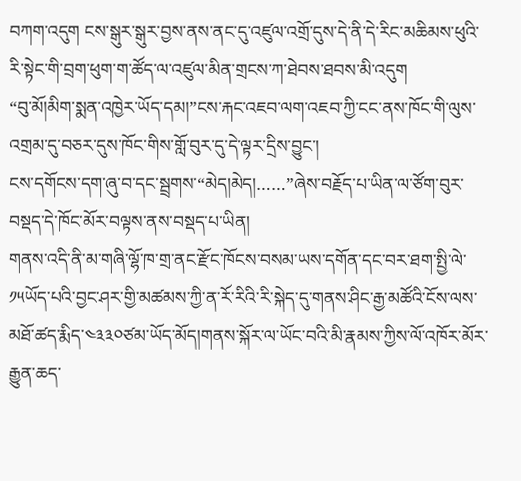བཀག་འདུག ངས་སྒུར་སྒུར་བྱས་ནས་ནང་དུ་འཛུལ་འགྲོ་དུས་དེ་ནི་དེ་རིང་མཆིམས་ཕུའི་རི་སྟེང་གི་བྲག་ཕུག་ག་ཚོད་ལ་འཛུལ་མིན་གྲངས་ཀ་ཐེབས་ཐབས་མི་འདུག
“བུ་མོ།མིག་སྨན་འཁྱེར་ཡོད་དམ།”ངས་རྐང་འཇབ་ལག་འཇབ་ཀྱི་ངང་ནས་ཁོང་གི་ལུས་འགྲམ་དུ་བཅར་དུས་ཁོང་གིས་གློ་བུར་དུ་དེ་ལྟར་དྲིས་བྱུང་།
ངས་དགོངས་དག་ཞུ་བ་དང་སྦྲགས་“མེད།མེད།……”ཞེས་བརྗོད་པ་ཡིན་ལ་ཙོག་བུར་བསྡད་དེ་ཁོང་མོར་བལྟས་ནས་བསྡད་པ་ཡིན།
གནས་འདི་ནི་མ་གཞི་ལྷོ་ཁ་གྲ་ནང་རྫོང་ཁོངས་བསམ་ཡས་དགོན་དང་བར་ཐག་སྤྱི་ལེ་༡༥ཡོད་པའི་བྱང་ཤར་གྱི་མཚམས་ཀྱི་ན་རོ་རིའི་རི་སྐེད་དུ་གནས་ཤིང་རྒྱ་མཚོའི་ངོས་ལས་མཐོ་ཚད་རྨིད་༤༣༣༠ཙམ་ཡོད་མོད།གནས་སྐོར་ལ་ཡོང་བའི་མི་རྣམས་ཀྱིས་ལོ་འཁོར་མོར་རྒྱུན་ཆད་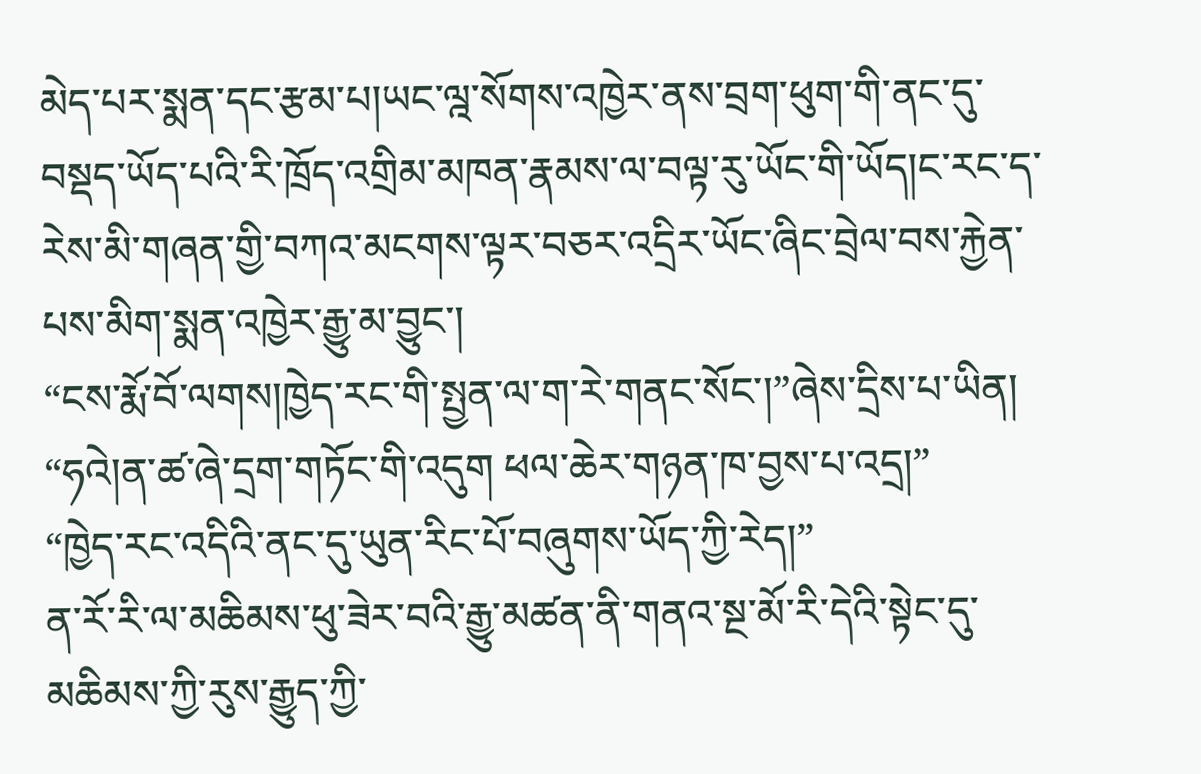མེད་པར་སྨན་དང་རྩམ་པ།ཡང་ལྰ་སོགས་འཁྱེར་ནས་བྲག་ཕུག་གི་ནང་དུ་བསྡད་ཡོད་པའི་རི་ཁྲོད་འགྲིམ་མཁན་རྣམས་ལ་བལྟ་རུ་ཡོང་གི་ཡོད།ང་རང་ད་རེས་མི་གཞན་གྱི་བཀའ་མངགས་ལྟར་བཅར་འདྲིར་ཡོང་ཞིང་བྲེལ་བས་རྐྱེན་པས་མིག་སྨན་འཁྱེར་རྒྱུ་མ་བྱུང་།
“ངས་རྨོ་བོ་ལགས།ཁྱེད་རང་གི་སྤྱན་ལ་ག་རེ་གནང་སོང་།”ཞེས་དྲིས་པ་ཡིན།
“ཧའེ།ན་ཚ་ཞེ་དྲག་གཏོང་གི་འདུག ཕལ་ཆེར་གཉན་ཁ་བྱས་པ་འདྲ།”
“ཁྱེད་རང་འདིའི་ནང་དུ་ཡུན་རིང་པོ་བཞུགས་ཡོད་ཀྱི་རེད།”
ན་རོ་རི་ལ་མཆིམས་ཕུ་ཟེར་བའི་རྒྱུ་མཚན་ནི་གནའ་སྔ་མོ་རི་དེའི་སྟེང་དུ་མཆིམས་ཀྱི་རུས་རྒྱུད་ཀྱི་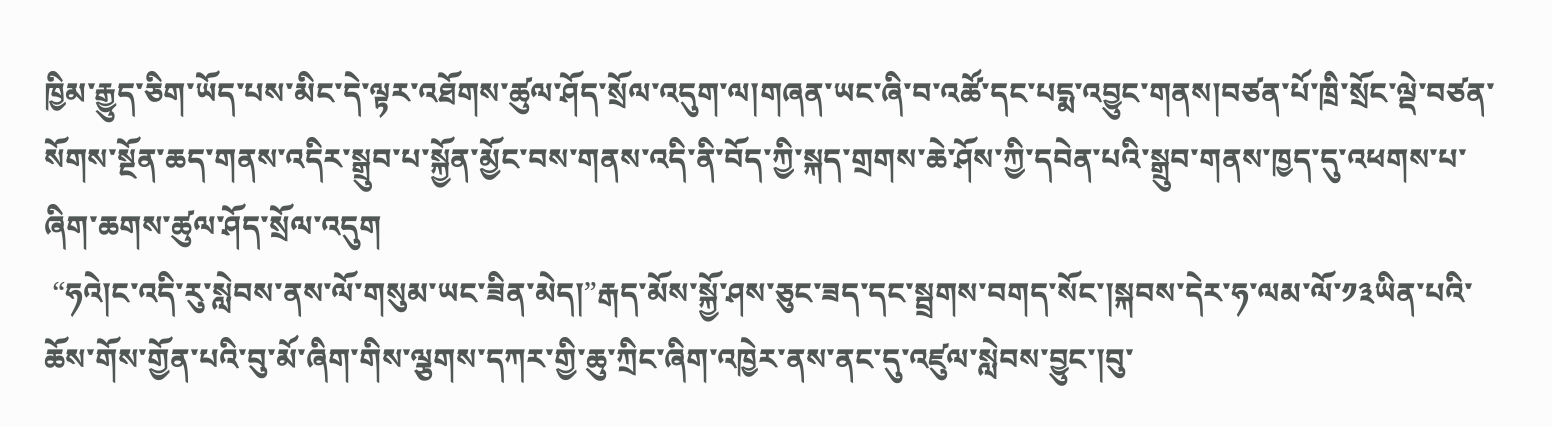ཁྱིམ་རྒྱུད་ཅིག་ཡོད་པས་མིང་དེ་ལྟར་འཐོགས་ཚུལ་ཤོད་སྲོལ་འདུག་ལ།གཞན་ཡང་ཞི་བ་འཚོ་དང་པདྨ་འབྱུང་གནས།བཙན་པོ་ཁྲི་སྲོང་ལྡེ་བཙན་སོགས་སྔོན་ཆད་གནས་འདིར་སྒྲུབ་པ་སྐྱོན་མྱོང་བས་གནས་འདི་ནི་བོད་ཀྱི་སྐད་གྲགས་ཆེ་ཤོས་ཀྱི་དབེན་པའི་སྒྲུབ་གནས་ཁྱད་དུ་འཕགས་པ་ཞིག་ཆགས་ཚུལ་ཤོད་སྲོལ་འདུག
 “ཧའེ།ང་འདི་རུ་སླེབས་ནས་ལོ་གསུམ་ཡང་ཟིན་མེད།”རྒད་མོས་སྐྱོ་ཤས་ཅུང་ཟད་དང་སྦྲགས་བགད་སོང་།སྐབས་དེར་ཧ་ལམ་ལོ་༡༣ཡིན་པའི་ཆོས་གོས་གྱོན་པའི་བུ་མོ་ཞིག་གིས་ལྕགས་དཀར་གྱི་ཆུ་ཀྲིང་ཞིག་འཁྱེར་ནས་ནང་དུ་འཛུལ་སླེབས་བྱུང་།བུ་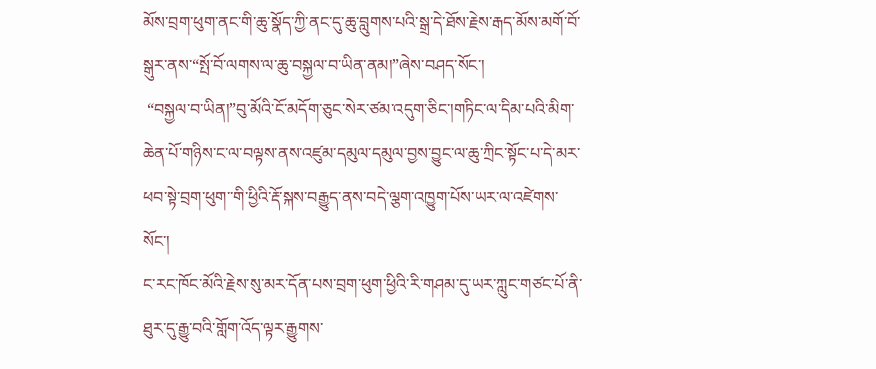མོས་བྲག་ཕུག་ནང་གི་ཆུ་སྣོད་ཀྱི་ནང་དུ་ཆུ་བླུགས་པའི་སྒྲ་དེ་ཐོས་རྗེས་རྒད་མོས་མགོ་བོ་སྒུར་ནས་“སྤོ་བོ་ལགས་ལ་ཆུ་བསྐྱལ་བ་ཡིན་ནམ།”ཞེས་བཤད་སོང་།
 “བསྐྱལ་བ་ཡིན།”བུ་མོའི་ངོ་མདོག་ཅུང་སེར་ཙམ་འདུག་ཅིང་།གཏིང་ལ་དིམ་པའི་མིག་ཆེན་པོ་གཉིས་ང་ལ་བལྟས་ནས་འཛུམ་དམུལ་དམུལ་བྱས་བྱུང་ལ་ཆུ་ཀྲིང་སྟོང་པ་དེ་མར་ཕབ་སྟེ་བྲག་ཕུག་་གི་ཕྱིའི་རྡོ་སྐས་བརྒྱུད་ནས་བདེ་ལྕག་འཁྱུག་པོས་ཡར་ལ་འཛེགས་སོང་།
ང་རང་ཁོང་མོའི་རྗེས་སུ་མར་དོན་པས་བྲག་ཕུག་ཕྱིའི་རི་གཤམ་དུ་ཡར་ཀླུང་གཙང་པོ་ནི་ཐུར་དུ་རྒྱུ་བའི་གློག་འོད་ལྟར་རྒྱུགས་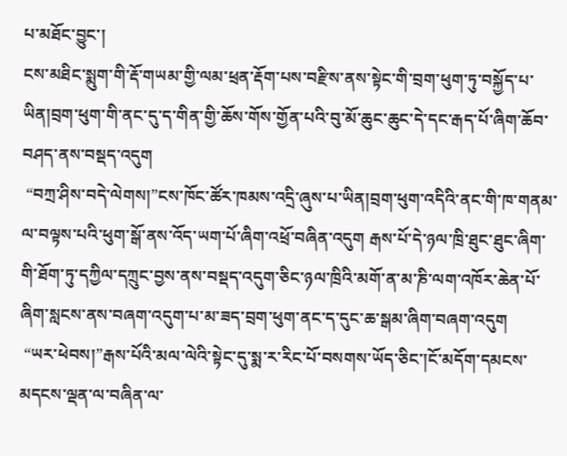པ་མཐོང་བྱུང་།
ངས་མཐིང་སྨུག་གི་རྡོ་གཡམ་གྱི་ལམ་ཕྲན་རྡོག་པས་བརྫིས་ནས་སྟེང་གི་བྲག་ཕུག་ཏུ་བསྐྱོད་པ་ཡིན།བྲག་ཕུག་གི་ནང་དུ་ད་གིན་གྱི་ཆོས་གོས་གྱོན་པའི་བུ་མོ་ཆུང་ཆུང་དེ་དང་རྒད་པོ་ཞིག་ཆོབ་བཤད་ནས་བསྡད་འདུག
 “བཀྲ་ཤིས་བདེ་ལེགས།”ངས་ཁོང་ཚོར་ཁམས་འདྲི་ཞུས་པ་ཡིན།བྲག་ཕུག་འདིའི་ནང་གི་ཁ་གནམ་ལ་བལྟས་པའི་ཕུག་སྒོ་ནས་འོད་ཡག་པོ་ཞིག་འཕྲོ་བཞིན་འདུག རྒས་པོ་དེ་ཉལ་ཁྲི་ཐུང་ཐུང་ཞིག་གི་ཐོག་ཏུ་དཀྱིལ་དཀྲུང་བྱས་ནས་བསྡད་འདུག་ཅིང་ཉལ་ཁྲིའི་མགོ་ན་མ་ཎི་ལག་འཁོར་ཆེན་པོ་ཞིག་སླངས་ནས་བཞག་འདུག་པ་མ་ཟད་བྲག་ཕུག་ནང་ད་དུང་ཆ་སྒམ་ཞིག་བཞག་འདུག
 “ཡར་ཕེབས།”རྒས་པོའི་མལ་ལེའི་སྟེང་དུ་སྨ་ར་རིང་པོ་བསགས་ཡོད་ཅིང་།ངོ་མདོག་དམངས་མདངས་ལྡན་ལ་བཞིན་ལ་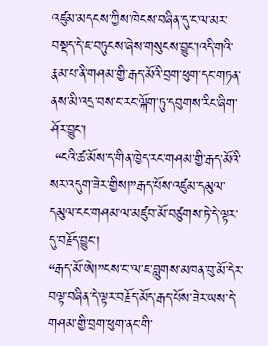འཛུམ་མདངས་ཀྱིས་ཁེངས་བཞིན་དུ་ང་ལ་མར་བསྡད་དེ་ཇ་བཏུངས་ཞེས་གསུངས་བྱུང་།འདི་གའི་རྣམ་པ་ནི་གཤམ་གྱི་རྒད་མོའི་བྲག་ཕུག་དང་གཏན་ནས་མི་འདྲ་བས་ང་རང་ལྐོག་ཏུ་དབུགས་རིང་ཞིག་ཤོར་བྱུང་།
 “ངའི་ཚ་མོས་ད་གིན་ཁྱེད་རང་གཤམ་གྱི་རྒད་མོའི་སར་འདུག་ཟེར་གྱིས།”རྒད་པོས་འཛུམ་དམུལ་དམུལ་ངང་གཤམ་ལ་མཛུབ་མོ་བཙུགས་ཏེ་དེ་ལྟར་དུ་བརྗོད་བྱུང་།
“རྒད་མོ་ཨེ།”ངས་ང་་ལ་ཇ་བླུགས་མཁན་བུ་མོ་དེར་བལྟ་བཞིན་དེ་ལྟར་བརྗོད་མོད་རྒད་པོས་ཟེར་ཡས་དེ་གཤམ་གྱི་བྲག་ཕུག་ནང་གི་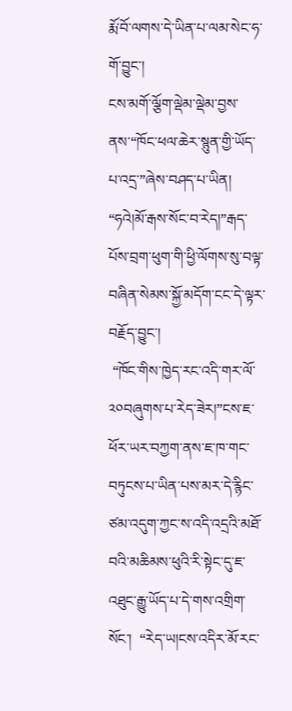རྨོ་བོ་ལགས་དེ་ཡིན་པ་ལམ་སེང་ཧ་གོ་བྱུང་།
ངས་མགོ་ལྕོག་ལྡེམ་ལྡེམ་བྱས་ནས་“ཁོང་ཕལ་ཆེར་སྙུན་གྱི་ཡོད་པ་འདྲ་”ཞེས་བཤད་པ་ཡིན།
“ཧའེ།མོ་རྒས་སོང་བ་རེད།”རྒད་པོས་བྲག་ཕུག་གི་ཕྱི་ལོགས་སུ་བལྟ་བཞིན་སེམས་སྐྱོ་མདོག་ངང་དེ་ལྟར་བརྗོད་བྱུང་།
 “ཁོང་གིས་ཁྱེད་རང་འདི་གར་ལོ་༢༠བཞུགས་པ་རེད་ཟེར།”ངས་ཇ་ཕོར་ཡར་བཀྱག་ནས་ཇ་ཁ་གང་བཏུངས་པ་ཡིན་པས་མར་དེ་རྙིང་ཙམ་འདུག་ཀྱང་ས་འདི་འདྲའི་མཐོ་བའི་མཆིམས་ཕུའི་རི་སྟེང་དུ་ཇ་འཐུང་རྒྱུ་ཡོད་པ་དེ་གས་འགྲིག་སོང་།  “རེད་ཡ།ངས་འདིར་མོ་རང་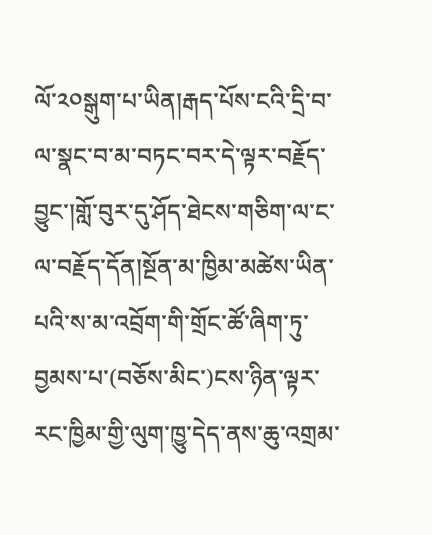ལོ་༢༠སྒུག་པ་ཡིན།རྒད་པོས་ངའི་དྲི་བ་ལ་སྣང་བ་མ་བཏང་བར་དེ་ལྟར་བརྗོད་བྱུང་།གློ་བུར་དུ་ཤོད་ཐེངས་གཅིག་ལ་ང་ལ་བརྗོད་དོན།སྔོན་མ་ཁྱིམ་མཚེས་ཡིན་པའི་ས་མ་འབྲོག་གི་གྲོང་ཚོ་ཞིག་ཏུ་བྱམས་པ་(བཅོས་མིང་)ངས་ཉིན་ལྟར་རང་ཁྱིམ་གྱི་ལུག་ཁྱུ་དེད་ནས་ཆུ་འགྲམ་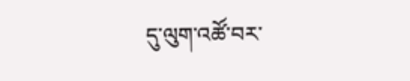དུ་ལུག་འཚོ་བར་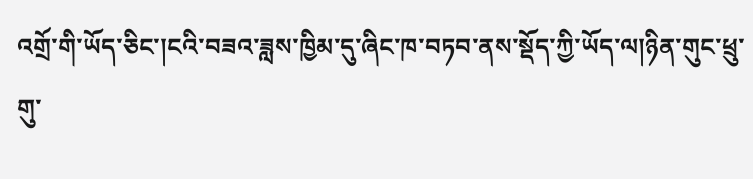འགྲོ་གི་ཡོད་ཅིང་།ངའི་བཟའ་ཟླས་ཁྱིམ་དུ་ཞིང་ཁ་བཏབ་ནས་སྡོད་ཀྱི་ཡོད་ལ།ཉིན་གུང་ཕྲུ་གུ་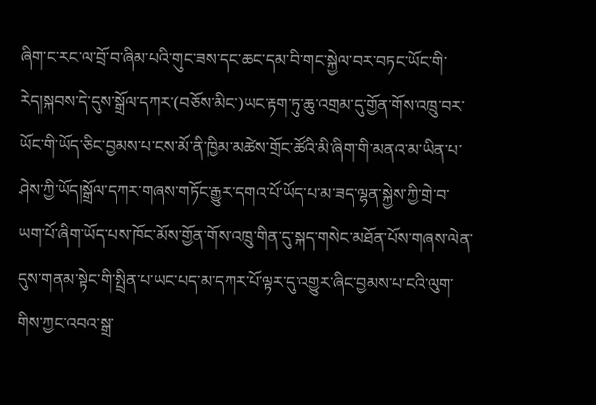ཞིག་ང་རང་ལ་བྲོ་བ་ཞིམ་པའི་གུང་ཟས་དང་ཆང་དམ་བི་གང་སྐྱེལ་བར་བཏང་ཡོང་གི་རེད།སྐབས་དེ་དུས་སྒྲོལ་དཀར་(བཅོས་མིང་)ཡང་རྟག་ཏུ་ཆུ་འགྲམ་དུ་གྱོན་གོས་འཁྲུ་བར་ཡོང་གི་ཡོད་ཅིང་བྱམས་པ་ངས་མོ་ནི་ཁྱིམ་མཚེས་གྲོང་ཚོའི་མི་ཞིག་གི་མནའ་མ་ཡིན་པ་ཤེས་ཀྱི་ཡོད།སྒྲོལ་དཀར་གཞས་གཏོང་རྒྱུར་དགའ་པོ་ཡོད་པ་མ་ཟད་ལྷན་སྐྱེས་ཀྱི་གྲེ་བ་ཡག་པོ་ཞིག་ཡོད་པས་ཁོང་མོས་གྱོན་གོས་འཁྲུ་གིན་དུ་སྐད་གསེང་མཐོན་པོས་གཞས་ལེན་དུས་གནམ་སྟེང་གི་སྤྲིན་པ་ཡང་པད་མ་དཀར་པོ་ལྟར་དུ་འགྱུར་ཞིང་བྱམས་པ་ངའི་ལུག་གིས་ཀྱང་འབའ་སྒྲ་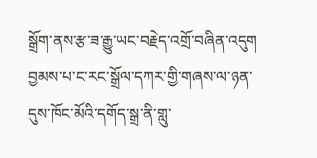སྒྲོག་ནས་རྩ་ཟ་རྒྱུ་ཡང་བརྗེད་འགྲོ་བཞིན་འདུག བྱམས་པ་ང་རང་སྒྲོལ་དཀར་གྱི་གཞས་ལ་ཉན་དུས་ཁོང་མོའི་དགོད་སྒྲ་ནི་གླུ་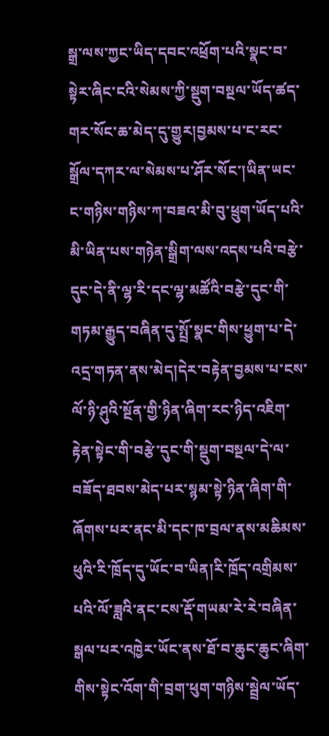སྒྲ་ལས་ཀྱང་ཡིད་དབང་འཕྲོག་པའི་སྣང་བ་སྟེར་ཞིང་ངའི་སེམས་ཀྱི་སྡུག་བསྔལ་ཡོད་ཚད་གར་སོང་ཆ་མེད་དུ་གྱུར།བྱམས་པ་ང་རང་སྒྲོལ་དཀར་ལ་སེམས་པ་ཤོར་སོང་།ཡིན་ཡང་ང་གཉིས་གཉིས་ཀ་བཟའ་མི་བུ་ཕྲུག་ཡོད་པའི་མི་ཡིན་པས་གཉེན་སྒྲིག་ལས་འདས་པའི་བརྩེ་དུང་དེ་ནི་ལྷ་རི་དང་ལྷ་མཚོའི་བརྩེ་དུང་གི་གཏམ་རྒྱུད་བཞིན་དུ་སྤྲོ་སྣང་གིས་ཕྱུག་པ་དེ་འདྲ་གཏན་ནས་མེད།དེར་བརྟེན་བྱམས་པ་ངས་ལོ་ཉི་ཤུའི་སྔོན་གྱི་ཉིན་ཞིག་རང་ཉིད་འཇིག་རྟེན་སྟེང་གི་བརྩེ་དུང་གི་སྡུག་བསྔལ་དེ་ལ་བཟོད་ཐབས་མེད་པར་སྙམ་སྟེ་ཉིན་ཞིག་གི་ཞོགས་པར་ནང་མི་དང་ཁ་བྲལ་ནས་མཆིམས་ཕུའི་རི་ཁྲོད་དུ་ཡོང་བ་ཡིན།རི་ཁྲོད་འགྲིམས་པའི་ལོ་ཟླའི་ནང་ངས་རྡོ་གཡམ་རེ་རེ་བཞིན་སྒལ་པར་འཁྱེར་ཡོང་ནས་ཐོ་བ་ཆུང་ཆུང་ཞིག་གིས་སྟེང་འོག་གི་བྲག་ཕུག་གཉིས་སྦྲེལ་ཡོད་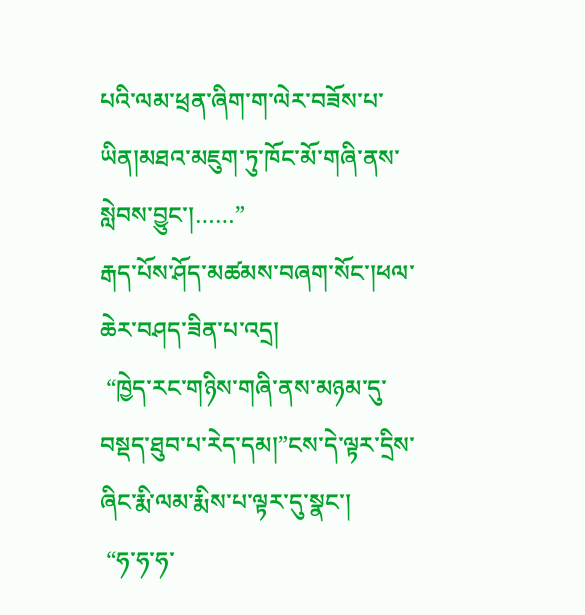པའི་ལམ་ཕྲན་ཞིག་ག་ལེར་བཟོས་པ་ཡིན།མཐའ་མཇུག་ཏུ་ཁོང་མོ་གཞི་ནས་སླེབས་བྱུང་།……”
རྒད་པོས་ཤོད་མཚམས་བཞག་སོང་།ཕལ་ཆེར་བཤད་ཟིན་པ་འདྲ།
 “ཁྱེད་རང་གཉིས་གཞི་ནས་མཉམ་དུ་བསྡད་ཐུབ་པ་རེད་དམ།”ངས་དེ་ལྟར་དྲིས་ཞིང་རྨི་ལམ་རྨིས་པ་ལྟར་དུ་སྣང་།
 “ཧ་ཧ་ཧ་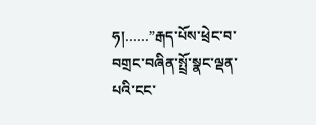ཧ།……”རྒད་པོས་ཕྲེང་བ་བགྲང་བཞིན་སྤྲོ་སྣང་ལྡན་པའི་ངང་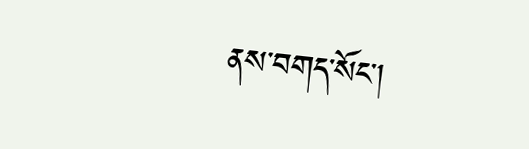ནས་བགད་སོང་།